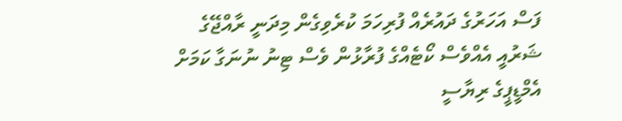ފަސް އަހަރުގެ ދައުރެއް ފުރިހަމަ ކުރެވިގެން މިދަނީ ރާއްޖޭގެ ޝަރުއީ އެއްވެސް ކޯޓެއްގެ ފުރާޅުން ވެސް ޓިނު ނުނަގާ ކަމަށް އެމްޑީޕީގެ ރިޔާސީ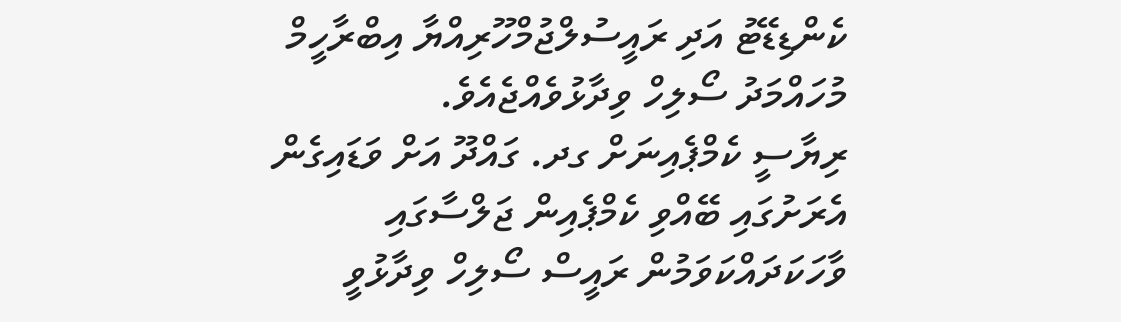ކެންޑިޑޭޓު އަދި ރައީސުލްޖުމްހޫރިއްޔާ އިބްރާހީމް މުހައްމަދު ސޯލިހް ވިދާޅުވެއްޖެއެވެ.
ރިޔާސީ ކެމްޕެއިނަށް ގދ. ގައްދޫ އަށް ވަޑައިގެން އެރަށުގައި ބޭއްވި ކެމްޕެއިން ޖަލްސާގައި ވާހަކަދައްކަވަމުން ރައީސް ސޯލިހް ވިދާޅުވީ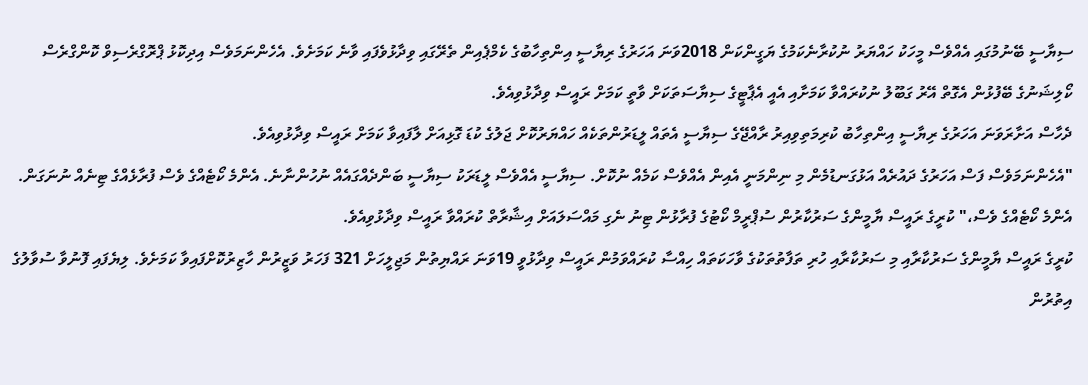ސިޔާސީ ބޭނުމުގައި އެއްވެސް މީހަކު ހައްޔަރު ނުކުރާނެކަމުގެ ޔަގީންކަން 2018ވަނަ އަހަރުގެ ރިޔާސީ އިންތިހާބުގެ ކެމްޕެއިން ތެރޭގައި ވިދާޅުވެފައި ވާނެ ކަމަށެވެ. އެހެންނަމަވެސް އިދިކޮޅު ޕްރޮގްރެސިވް ކޮންގްރެސް ކޯލިޝަނުގެ ބޭފުޅުން އެގޮތް އޭރު ގަބޫލު ނުކުރައްވާ ކަމަށާއި އެއީ އެޕާޓީގެ ސިޔާސަތަކަށް ވާތީ ކަމަށް ރައީސް ވިދާޅުވިއެވެ.
ދެހާސް އަށާރަވަނަ އަހަރުގެ ރިޔާސީ އިންތިހާބު ކުރިމަތިވިއިރު ރާއްޖޭގެ ސިޔާސީ އެތައް ލީޑަރުންތަކެއް ހައްޔަރުކޮށް ޖަލުގެ ކުޑަ ގޮޅިއަށް ލާފައިވާ ކަމަށް ރައީސް ވިދާޅުވިއެވެ.
"އެހެންނަމަވެސް ފަސް އަހަރުގެ ދައުރެއް އަޅުގަނޑުމެން މި ނިންމަނީ އެއިން އެއްވެސް ކަމެއް ނުކޮށް. ސިޔާސީ އެއްވެސް ލީޑަރަކު ސިޔާސީ ބަންދެއްގައެއް ނުހުންނާނެ. އެންމެ ކޯޓެއްގެ ވެސް ފުރާޅެއްގެ ޓިނެއް ނުނަގަން. އެންމެ ކޯޓެއްގެ ވެސް،" ކުރީގެ ރައީސް ޔާމީންގެ ސަރުކާރުން ސުޕްރީމް ކޯޓުގެ ފުރާޅުން ޓިނު ނެގި މައްސަލައަށް އިޝާރާތް ކުރައްވާ ރައީސް ވިދާޅުވިއެވެ.
ކުރީގެ ރައީސް ޔާމީންގެ ސަރުކާރާއި މި ސަރުކާރާއި ހުރި ތަފާތުތަކުގެ ވާހަކަތައް ހިއްސާ ކުރައްވަމުން ރައީސް ވިދާޅުވީ 19ވަނަ ރައްޔިތުން މަޖިލީހަށް 321 ފަހަރު ވަޒީރުން ހާޒިރުކޮށްފައިވާ ކަމަށެވެ. ލިޔެފައި ފޮނުވާ ސުވާލުގެ އިތުރުން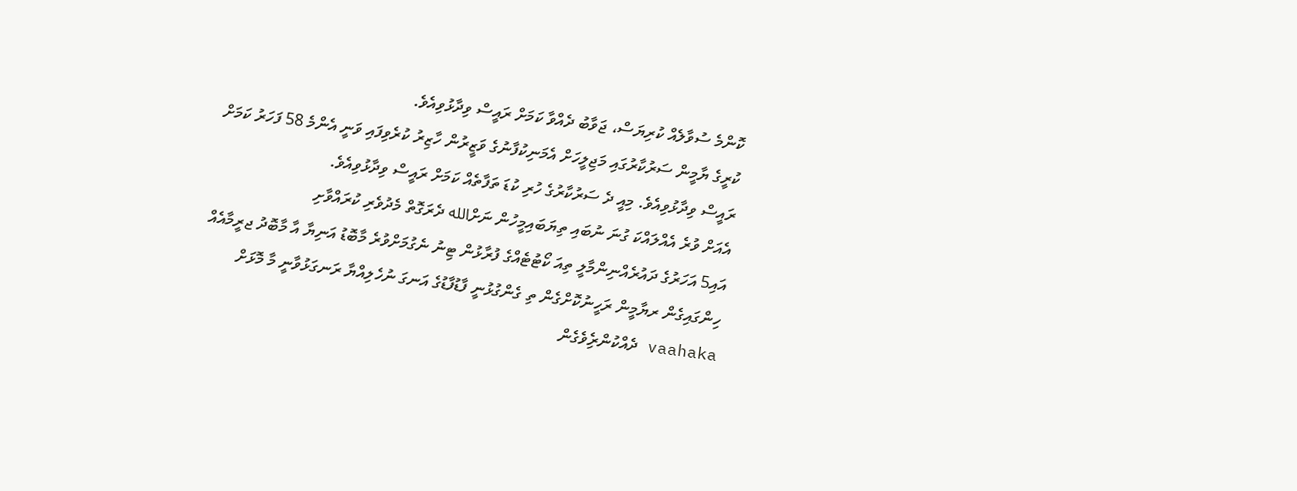ކޮންމެ ސުވާލެއް ކުރިޔަސް، ޖަވާބު ދެއްވާ ކަމަށް ރައީސް ވިދާޅުވިއެވެ.
ކުރީގެ ޔާމީން ސަރުކާރުގައި މަޖިލީހަށް އެމަނިކުފާނުގެ ވަޒީރުން ހާޒިރު ކުރެވިފައި ވަނީ އެންމެ 58 ފަހަރު ކަމަށް ރައީސް ވިދާޅުވިއެވެ. މިއީ ދެ ސަރުކާރުގެ ހުރި ކުޑަ ތަފާތެއް ކަމަށް ރައީސް ވިދާޅުވިއެވެ.
އެއަށް ވުރެ އެއްލައްކަ ގުނަ ނުބައި ތިޔަބައިމީހުން ނަށްالله ދެރަގޮތް މެދުވެރި ކުރައްވާށި
އައި5 އަހަރުގެ ދައުރެއްނިންމާލީ ތިއަ ކޯޓުޓެއްގެ ފުރާޅުން ޓިނު ނެގުމަށްވުރެ މާބޮޑު އަނިޔާ އާ މާބޮދު ޖރީމާއެއް ހިންގައިގެން ރޔާމީން ރަހީނުކޮށްގެން ތި ގެންގުޅުނީ ފާޑުފާޑުގެ އަނގަ ނުހެލިއްޔާ ރަނގަޅުވާނީ މާ މޮޅަށް vaahaka ދެއްކުންރެިވެގެން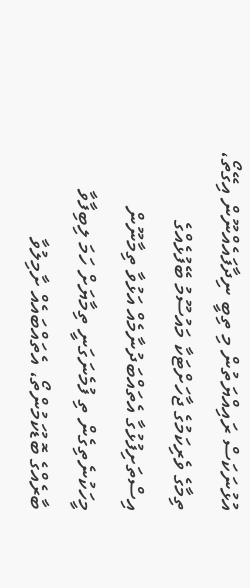އުޅުނަކަސް ރައިއްޔަތުން މި ތިބީ ނިދާފައެއްނޫން އިގޭތޯ، ތިމާގެ ވެރިކަމުގެ ޖާހަށްޓަކާ މައުސޫމު ބޭފުޅެއްގެ އިސްތަށިފުޅުގާ އެތައްބަދުނާމެއް އަޅުވާ ތިމާނޫން މީހަކުނެތިގެން ތި ފުމެނަގަނީ ތިމާޔަށް ހަމަ ލިބިފާވާ ބާރެއްގެ ބޮޑުކަމުންތޯ، އެތައްބައެއް ށާމިލުވާ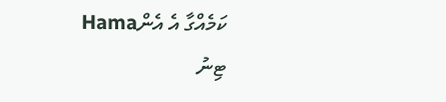ކަމެއްގާ އެ އެންHama
ޓިނު